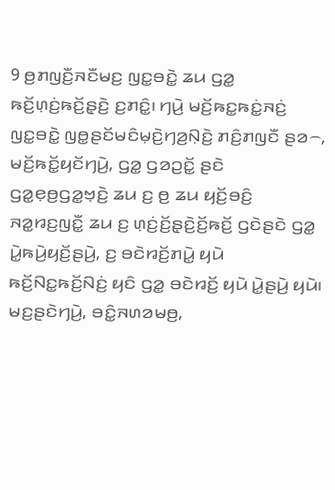9 ꤥ꤬ꤊꤜꤢꤪ꤬ꤏꤢꤪꤗꤢ꤬ ꤜꤢ꤭ꤋꤢꤧ꤭ ꤘꤣ ꤞꤤ꤭ ꤒꤢꤩ꤬ꤛ꤫ꤢꤦ꤬ꤒꤢꤩ꤬ꤔ꤫ꤢꤧ꤬ ꤢ꤬ꤊꤢꤨ꤭꤯ ꤚꤣꤧ꤬ ꤗꤢꤩ꤬ꤒꤢ꤭ꤒꤢꤦ꤭ꤏꤢꤦ꤬ ꤜꤢ꤭ꤋꤢꤧ꤭ ꤜꤥ꤭ꤔꤢꤩꤗꤢꤨꤗ꤫ꤢꤧ꤬ꤚꤤ꤬ꤡ꤫ꤢꤧ꤬ ꤊꤢꤨ꤬ꤊꤜꤢꤪ ꤔꤤ꤮, ꤗꤢꤩ꤬ꤒꤢꤩ꤭ꤟꤢꤩꤚꤣꤧ꤬, ꤞꤤ꤭ ꤞꤤꤑꤢꤩ꤭ ꤔꤢꤧ ꤞꤤ꤭ꤕ꤫ꤥ꤬ꤞꤤ꤭ꤠ꤫ꤢꤧ꤬ ꤘꤣ ꤢ꤬ ꤥ꤬ ꤘꤣ ꤟꤢꤩ꤬ꤋꤢꤨ꤬ ꤏꤤ꤭ꤙꤢ꤬ꤜꤢꤪ꤭ ꤘꤣ ꤢ꤬ ꤛ꤫ꤢꤦ꤬ꤢꤩ꤬ꤔ꤫ꤢꤧ꤬ꤢꤩ꤬ꤒꤢꤩ꤬ ꤞꤢꤧꤔꤢꤧ ꤞꤤ꤭ ꤣꤧ꤭ꤒꤣꤧ꤬ꤟꤢꤩ꤬ꤔꤣꤧ꤬, ꤢ꤬ ꤋꤢꤧꤙꤢꤩ꤬ꤊꤣꤧ꤭ ꤟꤣꤧ ꤒꤢꤩ꤬ꤡꤢ꤭ꤒꤢꤩ꤬ꤡꤢꤦ꤬ ꤟꤢꤨ ꤞꤤ꤭ ꤋꤢꤧꤙꤢꤩ꤬ ꤟꤣꤧ ꤣꤧ꤭ꤔꤣꤧ꤬ ꤟꤣꤧ꤯
ꤗꤢ꤬ꤔꤢꤧꤚꤣꤧ꤬, ꤋꤢꤨ꤭ꤏꤛꤤꤗꤥ꤬,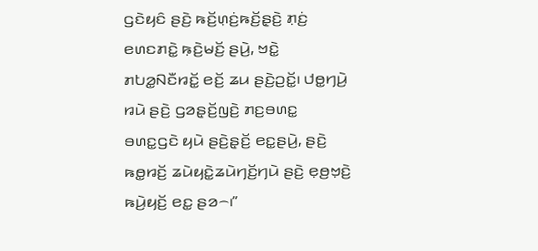ꤞꤢꤧꤟꤢꤨ ꤔꤢꤧ꤬ ꤒꤢꤩ꤬ꤛ꤫ꤢꤦ꤬ꤒꤢꤩ꤬ꤔ꤫ꤢꤧ꤬ ꤊ꤫ꤢꤦ꤬ ꤕꤛꤢꤊꤢꤧ꤭ ꤒ꤫ꤢꤧ꤬ꤗꤢꤩ꤬ ꤔꤣꤧ꤬, ꤠꤢꤧ꤭ ꤊꤝꤤ꤭ꤡꤢꤪꤙꤢꤩ꤭ ꤕꤢꤩ꤬ ꤘꤣ ꤔꤢꤧ꤬ꤑꤢꤩ꤭꤯ ꤓꤥ꤭ꤚꤣꤧ꤬ ꤙꤣꤧ ꤔꤢꤧ꤬ ꤞꤤꤔ꤫ꤢꤩ꤬ꤜꤢꤧ꤬ ꤊꤢ꤬ꤋꤛꤢ꤭ ꤋꤛꤢ꤭ꤞꤢꤧ ꤟꤣꤧ ꤔꤢꤧ꤬ꤔ꤫ꤢꤩ꤬ ꤕꤢ꤭ꤔꤣꤧ꤬, ꤔꤢꤧ꤬ ꤒꤥ꤭ꤙꤢꤩ꤬ ꤘꤣꤧꤟꤢꤧ꤭ꤘꤣꤧꤚꤢꤩ꤬ꤚꤣꤧ ꤔꤢꤧ꤬ ꤕ꤫ꤥ꤬ꤠ꤫ꤢꤧ꤬ ꤒꤣꤧ꤬ꤟꤢꤩ꤬ ꤕꤢ꤭ ꤔꤤ꤮꤯”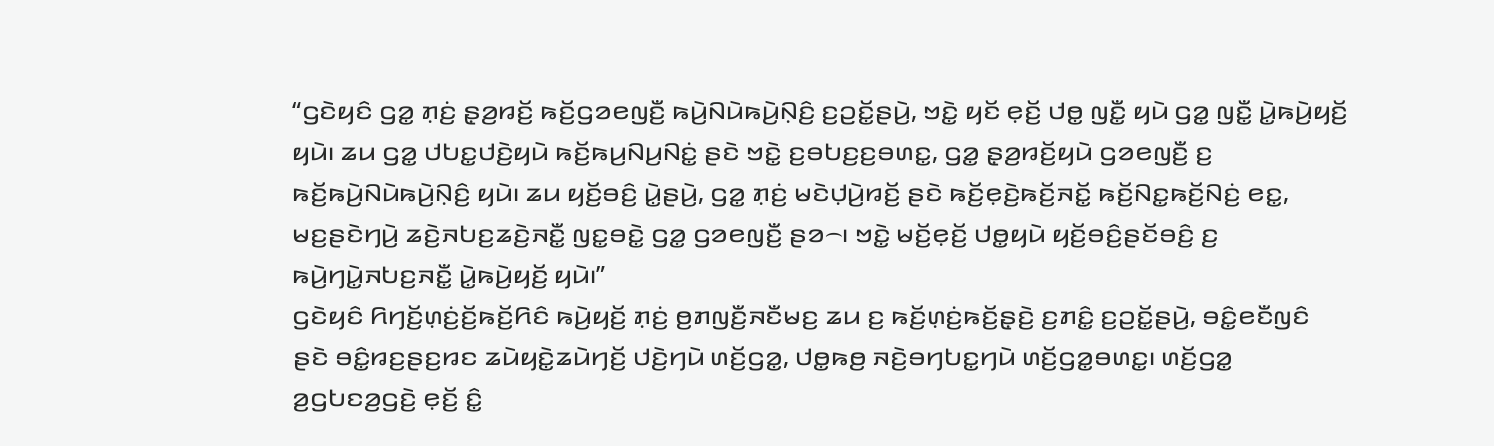“ꤞꤢꤧꤟꤢꤨ ꤞꤤ꤭ ꤊ꤫ꤢꤦ꤬ ꤔ꤫ꤤ꤬ꤙꤢꤩ꤬ ꤒꤢꤩ꤬ꤞꤤꤕꤜꤢꤪ꤬ ꤒꤣꤧ꤬ꤡꤣꤧꤒꤣꤧ꤬ꤡ꤫ꤢꤨ꤬ ꤢ꤬ꤑꤢꤩ꤭ꤔꤣꤧ꤬, ꤠꤢꤧ꤭ ꤟꤢꤩ ꤕ꤫ꤢꤩ꤬ ꤓꤥ꤭ ꤜꤢꤪ꤭ ꤟꤣꤧ ꤞꤤ꤭ ꤜꤢꤪ꤭ ꤣꤧ꤭ꤒꤣꤧ꤬ꤟꤢꤩ꤬ ꤟꤣꤧ꤯ ꤘꤣ ꤞꤤ꤭ ꤓꤝꤢ꤭ꤓꤢꤧ꤬ꤟꤣꤧ ꤒꤢꤩ꤬ꤒꤣ꤬ꤡꤣ꤬ꤡꤢꤦ꤭ ꤔꤢꤧ ꤠꤢꤧ꤭ ꤢ꤬ꤋꤝꤢ꤬ꤢ꤬ꤋꤛꤢ꤭, ꤞꤤ꤭ ꤔ꤫ꤤ꤬ꤙꤢꤩ꤬ꤟꤣꤧ ꤞꤤꤕꤜꤢꤪ꤬ ꤢ꤬ ꤒꤢꤩ꤬ꤒꤣꤧ꤬ꤡꤣꤧꤒꤣꤧ꤬ꤡ꤫ꤢꤨ꤬ ꤟꤣꤧ꤯ ꤘꤣ ꤟꤢꤩ꤬ꤋꤢꤨ꤬ ꤣꤧ꤭ꤔꤣꤧ꤬, ꤞꤤ꤭ ꤊ꤫ꤢꤦ꤬ ꤗꤢꤧꤓ꤫ꤣꤧ꤬ꤙꤢꤩ꤬ ꤔꤢꤧ ꤒꤢꤩ꤬ꤕ꤫ꤢꤧ꤬ꤒꤢꤩ꤬ꤏꤢꤩ꤭ ꤒꤢꤩ꤬ꤡꤢ꤭ꤒꤢꤩ꤬ꤡꤢꤦ꤬ ꤕꤢ꤭, ꤗꤢ꤬ꤔꤢꤧꤚꤣꤧ꤬ ꤘꤢꤧ꤬ꤏꤝꤢ꤬ꤘꤢꤧ꤬ꤏꤢꤪ꤭ ꤜꤢ꤭ꤋꤢꤧ꤭ ꤞꤤ꤭ ꤞꤤꤕꤜꤢꤪ꤬ ꤔꤤ꤮꤯ ꤠꤢꤧ꤭ ꤗꤢꤩ꤬ꤕ꤫ꤢꤩ꤬ ꤓꤥ꤭ꤟꤣꤧ ꤟꤢꤩ꤬ꤋꤢꤨ꤬ꤔꤢꤩꤋꤢꤨ꤬ ꤢ꤬ ꤒꤣꤧ꤬ꤚꤣꤧ꤭ꤏꤝꤢ꤬ꤏꤢꤪ꤭ ꤣꤧ꤭ꤒꤣꤧ꤬ꤟꤢꤩ꤬ ꤟꤣꤧ꤯”
ꤞꤢꤧꤟꤢꤨ ꤖꤚꤢꤩ꤬ꤛ꤫ꤢꤦ꤬ꤢꤩ꤬ꤒꤢꤩ꤬ꤖꤢꤨ ꤒꤣꤧ꤬ꤟꤢꤩ꤬ ꤊ꤫ꤢꤦ꤬ ꤥ꤬ꤊꤜꤢꤪ꤬ꤏꤢꤪꤗꤢ꤬ ꤘꤣ ꤢ꤬ ꤒꤢꤩ꤬ꤛ꤫ꤢꤦ꤬ꤒꤢꤩ꤬ꤔ꤫ꤢꤧ꤬ ꤢ꤬ꤊꤢꤨ꤭ ꤢ꤬ꤑꤢꤩ꤭ꤔꤣꤧ꤬, ꤋꤢꤨ꤭ꤕꤢꤪꤜꤢꤨ ꤔꤢꤧ ꤋꤢꤨ꤭ꤙꤢ꤬ꤔꤢ꤬ꤙꤢ ꤘꤣꤧꤟꤢꤧ꤭ꤘꤣꤧꤚꤢꤩ꤬ ꤓꤢꤧ꤬ꤚꤣꤧ ꤛꤢꤩ꤬ꤞꤤ꤭, ꤓꤥ꤭ꤒꤥ꤬ ꤏꤢꤧ꤬ꤋꤚꤝꤢ꤭ꤚꤣꤧ ꤛꤢꤩ꤬ꤞꤤ꤭ꤋꤛꤢ꤭꤯ ꤛꤢꤩ꤬ꤞꤤ꤭ ꤤ꤬ꤞꤝꤢꤤ꤬ꤞꤢꤧ꤬ ꤕ꤫ꤢꤩ꤬ ꤢꤨ꤭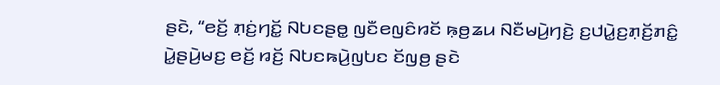ꤔꤢꤧ, “ꤕꤢꤩ꤬ ꤊ꤫ꤢꤦ꤬ꤚꤢꤩ꤭ ꤡꤝꤢꤔꤥ꤭ ꤜꤢꤪꤕꤜꤢꤨꤙꤢꤩ ꤒ꤫ꤥ꤬ꤘꤣ ꤡꤢꤪꤗꤣꤧ꤬ꤚꤢꤧ꤬ ꤢ꤬ꤓꤣꤧ꤭ꤢ꤬ꤊ꤫ꤢꤩ꤬ꤊꤢꤨ꤭ ꤣꤧ꤭ꤔꤣꤧ꤬ꤗꤢ꤬ ꤕꤢꤩ꤬ ꤙꤢꤩ꤬ ꤡꤝꤢꤒꤣꤧ꤬ꤜꤝꤢ ꤢꤩꤜꤥ꤬ ꤔꤢꤧ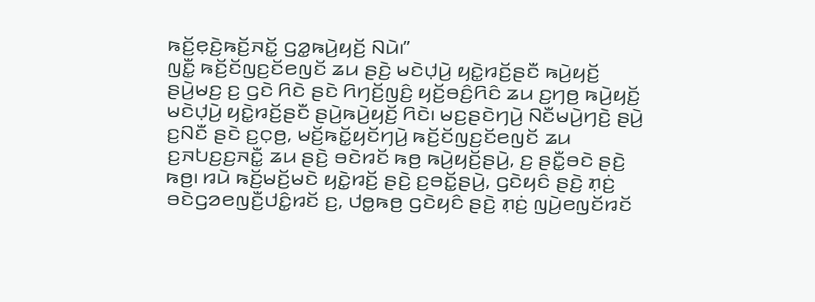ꤒꤢꤩ꤬ꤕ꤫ꤢꤧ꤬ꤒꤢꤩ꤬ꤏꤢꤩ꤭ ꤞꤤ꤭ꤒꤣꤧ꤬ꤟꤢꤩ꤬ ꤡꤣꤧ꤯”
ꤜꤢꤪ꤭ ꤒꤢꤩ꤬ꤢꤩꤜꤢ꤬ꤢꤩꤕꤜꤢꤩ ꤘꤣ ꤔꤢꤧ꤬ ꤗꤢꤧꤓ꤫ꤣꤧ꤬ ꤟꤢꤧ꤭ꤙꤢꤩ꤬ꤔꤢꤪ ꤒꤣꤧ꤬ꤟꤢꤩ꤬ ꤔꤣꤧ꤬ꤗꤢ꤬ ꤢ꤬ ꤞꤢꤧ ꤖꤢꤧ ꤔꤢꤧ ꤖꤚꤢꤩ꤬ꤜꤢꤨ꤬ ꤟꤢꤩ꤬ꤋꤢꤨ꤬ꤖꤢꤨ ꤘꤣ ꤢ꤬ꤚꤥ꤬ ꤒꤣꤧ꤬ꤟꤢꤩ꤬ ꤗꤢꤧꤓ꤫ꤣꤧ꤬ ꤟꤢꤧ꤭ꤙꤢꤩ꤬ꤔꤢꤪ ꤔꤣꤧ꤬ꤒꤣꤧ꤬ꤟꤢꤩ꤬ ꤖꤢꤧ꤯ ꤗꤢ꤬ꤔꤢꤧꤚꤣꤧ꤬ ꤡꤢꤪꤗꤣꤧ꤬ꤚꤢꤧ꤬ ꤔꤣꤧ꤬ ꤢ꤬ꤡꤢꤪ ꤔꤢꤧ ꤢ꤬ꤍ꤫ꤥ꤬, ꤗꤢꤩ꤬ꤒꤢꤩ꤭ꤟꤢꤩꤚꤣꤧ꤬ ꤒꤢꤩ꤬ꤢꤩꤜꤢ꤬ꤢꤩꤕꤜꤢꤩ ꤘꤣ ꤢ꤬ꤏꤝꤢ꤬ꤢ꤬ꤏꤢꤪ꤭ ꤘꤣ ꤔꤢꤧ꤬ ꤋꤢꤧꤙꤢꤩ ꤒꤥ꤬ ꤒꤣꤧ꤬ꤟꤢꤩ꤬ꤔꤣꤧ꤬, ꤢ꤬ ꤔꤢꤪ꤭ꤋꤢꤧ ꤔꤢꤧ꤬ ꤒꤥ꤬꤯ ꤙꤣꤧ ꤒꤢꤩ꤬ꤗꤢꤩ꤬ꤗꤢꤧ ꤟꤢꤧ꤭ꤙꤢꤩ꤬ ꤔꤢꤧ꤬ ꤢ꤬ꤋꤢꤩ꤭ꤔꤣꤧ꤬, ꤞꤢꤧꤟꤢꤨ ꤔꤢꤧ꤬ ꤊ꤫ꤢꤦ꤬ ꤋꤢꤧꤞꤤꤕꤜꤢꤪ꤬ꤓꤢꤨ꤭ꤙꤢꤩ ꤢ꤬, ꤓꤥ꤭ꤒꤥ꤬ ꤞꤢꤧꤟꤢꤨ ꤔꤢꤧ꤬ ꤊ꤫ꤢꤦ꤬ ꤜꤣꤧ꤬ꤕꤜꤢꤩꤙꤢꤩ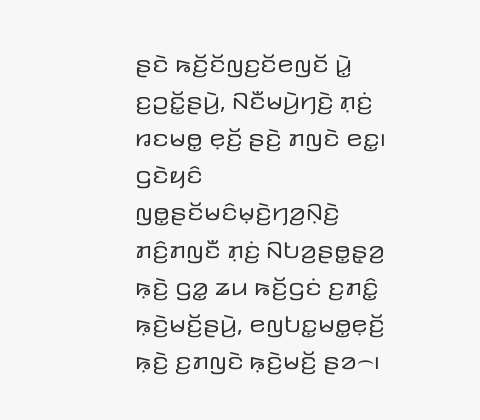ꤔꤢꤧ ꤒꤢꤩ꤬ꤢꤩꤜꤢ꤬ꤢꤩꤕꤜꤢꤩ ꤣꤧ꤭ ꤢ꤬ꤑꤢꤩ꤭ꤔꤣꤧ꤬, ꤡꤢꤪꤗꤣꤧ꤬ꤚꤢꤧ꤬ ꤊ꤫ꤢꤦ꤬ ꤙꤢꤗꤥ꤭ ꤕ꤫ꤢꤩ꤬ ꤔꤢꤧ꤬ ꤊꤜꤢꤧ ꤕꤢ꤭꤯
ꤞꤢꤧꤟꤢꤨ ꤜꤥ꤭ꤔꤢꤩꤗꤢꤨꤗ꤫ꤢꤧ꤬ꤚꤤ꤬ꤡ꤫ꤢꤧ꤬ ꤊꤢꤨ꤬ꤊꤜꤢꤪ ꤊ꤫ꤢꤦ꤬ ꤡꤝꤤ꤬ꤔꤥ꤭ꤔ꤫ꤤ꤬ ꤒ꤫ꤢꤧ꤬ ꤞꤤ꤭ ꤘꤣ ꤒꤢꤩ꤬ꤞꤢꤦ ꤢ꤬ꤊꤢꤨ꤭ ꤒ꤫ꤢꤧ꤬ꤗꤢꤩ꤬ꤔꤣꤧ꤬, ꤕꤜꤝꤢ꤭ꤗꤥ꤭ꤕ꤫ꤢꤩ꤬ ꤒ꤫ꤢꤧ꤬ ꤢ꤬ꤊꤜꤢꤧ ꤒ꤫ꤢꤧ꤬ꤗꤢꤩ꤬ ꤔꤤ꤮꤯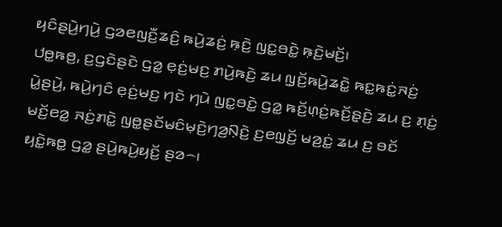ꤟꤢꤨꤔꤣꤧ꤬ꤚꤣꤧ꤬ ꤞꤤꤕꤜꤢꤪ꤬ꤘꤢꤨ꤬ ꤒꤣꤧ꤬ꤘꤢꤦ꤬ ꤒ꤫ꤢꤧ꤬ ꤜꤢ꤭ꤋꤢꤧ꤭ ꤒ꤫ꤢꤧ꤬ꤗꤢꤩ꤬꤯
ꤓꤥ꤭ꤒꤥ꤬, ꤢ꤬ꤞꤢꤧꤔꤢꤧ ꤞꤤ꤭ ꤕ꤫ꤢꤦ꤬ꤗꤢ꤬ ꤊꤣꤧ꤬ꤒꤢꤧ꤬ ꤘꤣ ꤜ꤫ꤢꤩ꤬ꤒꤣꤧ꤬ꤘꤢꤧ꤭ ꤒꤢ꤭ꤒꤢꤦ꤭ꤏꤢꤦ꤬ ꤣꤧ꤭ꤔꤣꤧ꤬, ꤒꤣꤧ꤬ꤚꤢꤨ ꤕ꤫ꤢꤦ꤬ꤗꤢ꤬ ꤚꤢꤧ ꤚꤣꤧ ꤜꤢ꤭ꤋꤢꤧ꤭ ꤞꤤ꤭ ꤒꤢꤩ꤬ꤛ꤫ꤢꤦ꤬ꤒꤢꤩ꤬ꤔ꤫ꤢꤧ꤬ ꤘꤣ ꤢ꤬ ꤊ꤫ꤢꤦ꤬ ꤗꤢꤩ꤬ꤕꤤ꤭ ꤏꤢꤦ꤬ꤊꤢꤧ꤭ ꤜꤥ꤭ꤔꤢꤩꤗꤢꤨꤗ꤫ꤢꤧ꤬ꤚꤤ꤬ꤡ꤫ꤢꤧ꤬ ꤢ꤬ꤕꤜ꤫ꤢꤩ꤬ ꤗꤤ꤬ꤢꤦ꤭ ꤘꤣ ꤢ꤬ ꤋꤢꤩ ꤟꤢꤧ꤭ꤒꤥ꤭ ꤞꤤ꤭ ꤔꤣꤧ꤬ꤒꤣꤧ꤬ꤟꤢꤩ꤬ ꤔꤤ꤮꤯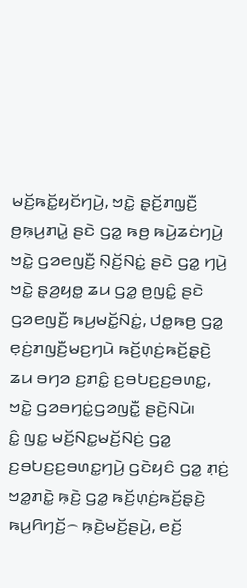ꤗꤢꤩ꤬ꤒꤢꤩ꤭ꤟꤢꤩꤚꤣꤧ꤬, ꤠꤢꤧ꤭ ꤔ꤫ꤢꤩ꤬ꤊꤜ꤫ꤢꤪ꤬ ꤥ꤬ꤒ꤫ꤣ꤬ꤊꤣꤧ꤭ ꤔꤢꤧ ꤞꤤ꤭ ꤒꤥ꤬ ꤒꤣꤧ꤬ꤘꤢꤦꤚꤣꤧ꤬ ꤠꤢꤧ꤭ ꤞꤤꤕꤜꤢꤪ꤬ ꤡ꤫ꤢꤩ꤬ꤡꤢꤦ꤭ ꤔꤢꤧ ꤞꤤ꤭ ꤚꤣꤧ꤬ ꤠꤢꤧ꤭ ꤔ꤫ꤤ꤬ꤟꤥ꤭ ꤘꤣ ꤞꤤ꤭ ꤥ꤬ꤜꤢꤨ꤭ ꤔꤢꤧ ꤞꤤꤕꤜꤢꤪ꤬ ꤒꤣ꤬ꤗꤢꤩ꤭ꤡꤢꤦ꤭, ꤓꤥ꤭ꤒꤥ꤬ ꤞꤤ꤭ ꤕ꤫ꤢꤦ꤬ꤊꤜꤢꤪ꤬ꤗꤢ꤬ꤚꤣꤧ ꤒꤢꤩ꤬ꤛ꤫ꤢꤦ꤬ꤒꤢꤩ꤬ꤔ꤫ꤢꤧ꤬ ꤘꤣ ꤋꤚꤤ ꤢ꤬ꤊꤢꤨ꤭ ꤢ꤬ꤋꤝꤢ꤬ꤢ꤬ꤋꤛꤢ꤭, ꤠꤢꤧ꤭ ꤞꤤꤋꤚꤢꤦ꤭ꤞꤤꤜꤢꤪ꤭ ꤔꤢꤧ꤬ꤡꤣꤧ꤯
ꤢꤨ꤭ ꤜꤢ꤭ ꤗꤢꤩ꤬ꤡꤢ꤭ꤗꤢꤩ꤬ꤡꤢꤦ꤬ ꤞꤤ꤭ ꤢ꤬ꤋꤝꤢ꤬ꤢ꤬ꤋꤛꤢ꤭ꤚꤣꤧ꤬ ꤞꤢꤧꤟꤢꤨ ꤞꤤ꤭ ꤊ꤫ꤢꤦ꤬ ꤠꤤ꤭ꤊꤢꤧ꤭ ꤒ꤫ꤢꤧ꤬ ꤞꤤ꤭ ꤒꤢꤩ꤬ꤛ꤫ꤢꤦ꤬ꤒꤢꤩ꤬ꤔ꤫ꤢꤧ꤬ ꤒꤣ꤬ꤖꤚꤢꤩ꤬꤮ ꤒ꤫ꤢꤧ꤬ꤗꤢꤩ꤬ꤔꤣꤧ꤬, ꤕꤢꤩ꤬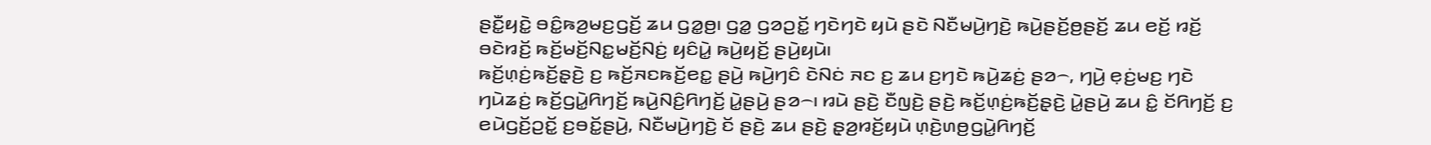ꤔꤢꤪ꤭ꤟꤢꤧ꤭ ꤋꤢꤨ꤭ꤒꤤ꤬ꤗꤢ꤬ꤞꤢꤩ꤬ ꤘꤣ ꤞꤤ꤭ꤥ꤬꤯ ꤞꤤ꤭ ꤞꤤꤑꤢꤩ꤭ ꤚꤢꤧꤚꤢꤧ ꤟꤣꤧ ꤔꤢꤧ ꤡꤢꤪꤗꤣꤧ꤬ꤚꤢꤧ꤬ ꤒꤣꤧ꤬ꤔꤢꤩ꤬ꤥ꤬ꤔꤢꤩ꤬ ꤘꤣ ꤕꤢꤩ꤬ ꤙꤢꤩ꤬ ꤋꤢꤧꤙꤢꤩ꤬ ꤒꤢꤩ꤬ꤗꤢꤩ꤬ꤡꤢ꤭ꤗꤢꤩ꤬ꤡꤢꤦ꤬ ꤟꤢꤨꤣꤧ꤭ ꤒꤣꤧ꤬ꤟꤢꤩ꤬ ꤔꤣꤧ꤬ꤟꤣꤧ꤯
ꤒꤢꤩ꤬ꤛ꤫ꤢꤦ꤬ꤒꤢꤩ꤬ꤔ꤫ꤢꤧ꤬ ꤢ꤬ ꤒꤢꤩ꤬ꤏꤢꤒꤢꤩ꤬ꤕꤢ꤭ ꤔꤣꤧ꤬ ꤒꤣꤧ꤬ꤚꤢꤨ ꤢꤧꤡꤢꤦ ꤏꤢ ꤢ꤬ ꤘꤣ ꤢ꤬ꤚꤢꤧ ꤒꤣꤧ꤬ꤘꤢꤦ꤬ ꤔꤤ꤮, ꤚꤣꤧ꤬ ꤕ꤫ꤢꤦ꤬ꤗꤢ꤬ ꤚꤢꤧ ꤚꤣꤧꤘꤢꤦ꤬ ꤒꤢꤩ꤬ꤞꤣꤧ꤭ꤖꤚꤢꤩ꤬ ꤒꤣꤧ꤬ꤡꤢꤨ꤬ꤖꤚꤢꤩ꤬ ꤣꤧ꤭ꤔꤣꤧ꤬ ꤔꤤ꤮꤯ ꤙꤣꤧ ꤔꤢꤧ꤬ ꤢꤪꤜꤢꤧ꤬ ꤔꤢꤧ꤬ ꤒꤢꤩ꤬ꤛ꤫ꤢꤦ꤬ꤒꤢꤩ꤬ꤔ꤫ꤢꤧ꤬ ꤣꤧ꤭ꤔꤣꤧ꤬ ꤘꤣ ꤢꤨ꤭ ꤢꤩꤖꤚꤢꤩ꤬ ꤢ꤬ ꤕꤣꤧꤞꤢꤩ꤬ꤑꤢꤩ꤭ ꤢ꤬ꤋꤢꤩ꤭ꤔꤣꤧ꤬, ꤡꤢꤪꤗꤣꤧ꤬ꤚꤢꤧ꤬ ꤢꤩ ꤔꤢꤧ꤬ ꤘꤣ ꤔꤢꤧ꤬ ꤔ꤫ꤤ꤬ꤙꤢꤩ꤬ꤟꤣꤧ ꤛ꤫ꤢꤧ꤬ꤛꤥ꤬ꤞꤣꤧ꤭ꤖꤚꤢꤩ꤬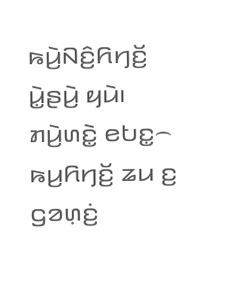ꤒꤣꤧ꤬ꤡꤢꤨ꤬ꤖꤚꤢꤩ꤬ ꤣꤧ꤭ꤔꤣꤧ꤬ ꤟꤣꤧ꤯
ꤊꤣꤧ꤬ꤛꤢꤧ꤭ ꤕꤝꤢ꤭꤮ ꤒꤣ꤬ꤖꤚꤢꤩ꤬ ꤘꤣ ꤢ꤬ ꤞꤤꤛ꤫ꤢꤦ꤬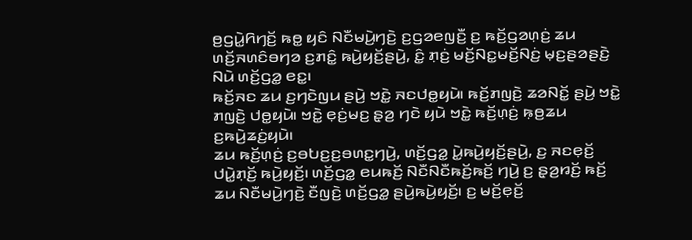ꤥ꤬ꤞꤣꤧ꤭ꤖꤚꤢꤩ꤬ ꤒꤥ꤭ ꤟꤢꤨ ꤡꤢꤪꤗꤣꤧ꤬ꤚꤢꤧ꤬ ꤢ꤬ꤞꤤꤕꤜꤢꤪ꤬ ꤢ꤬ ꤒꤢꤩ꤬ꤞꤤꤛ꤫ꤢꤦ꤬ ꤘꤣ ꤛꤢꤩ꤬ꤏꤛꤢꤨꤋꤚꤤ ꤢ꤬ꤊꤢꤨ꤭ ꤒꤣꤧ꤬ꤟꤢꤩ꤬ꤔꤣꤧ꤬, ꤢꤨ꤭ ꤊ꤫ꤢꤦ꤬ ꤗꤢꤩ꤬ꤡꤢ꤭ꤗꤢꤩ꤬ꤡꤢꤦ꤬ ꤗ꤫ꤢ꤬ꤔꤤꤔꤢꤧ꤬ ꤡꤣꤧ ꤛꤢꤩ꤬ꤞꤤ꤭ ꤕꤢ꤭꤯
ꤒꤢꤩ꤬ꤏꤢ ꤘꤣ ꤢ꤬ꤚꤢꤧꤜꤣ ꤔꤣꤧ꤬ ꤠꤢꤧ꤭ ꤏꤢꤓꤥ꤭ꤟꤣꤧ꤯ ꤒꤢꤩ꤬ꤊꤜꤢꤧ꤬ ꤘꤤꤡꤢꤩ꤭ ꤔꤣꤧ꤬ ꤠꤢꤧ꤭ ꤊꤜꤢꤧ꤬ ꤓꤥ꤭ꤟꤣꤧ꤯ ꤠꤢꤧ꤭ ꤕ꤫ꤢꤦ꤬ꤗꤢ꤬ ꤔ꤫ꤤ꤬ ꤚꤢꤧ ꤟꤣꤧ ꤠꤢꤧ꤭ ꤒꤢꤩ꤬ꤛ꤫ꤢꤦ꤬ ꤒ꤫ꤥ꤬ꤘꤣ ꤢ꤬ꤒꤣꤧ꤬ꤘꤢꤦ꤬ꤟꤣꤧ꤯
ꤘꤣ ꤒꤢꤩ꤬ꤛ꤫ꤢꤦ꤬ ꤢ꤬ꤋꤝꤢ꤬ꤢ꤬ꤋꤛꤢ꤭ꤚꤣꤧ꤬, ꤛꤢꤩ꤬ꤞꤤ꤭ ꤣꤧ꤭ꤒꤣꤧ꤬ꤟꤢꤩ꤬ꤔꤣꤧ꤬, ꤢ꤬ ꤏꤢꤕ꤫ꤢꤩ꤬ ꤓꤣꤧ꤭ꤊ꤫ꤢꤩ꤬ ꤒꤣꤧ꤬ꤟꤢꤩ꤬꤯ ꤛꤢꤩ꤬ꤞꤤ꤭ ꤕꤣꤒꤢꤩ꤬ ꤡꤢꤪꤡꤢꤪꤒꤢꤩ꤬ꤒꤢꤩ꤬ ꤚꤣꤧ꤬ ꤢ꤬ ꤔ꤫ꤤ꤬ꤙꤢꤩ꤬ ꤒꤢꤩ꤬ ꤘꤣ ꤡꤢꤪꤗꤣꤧ꤬ꤚꤢꤧ꤬ ꤢꤪꤜꤢꤧ꤬ ꤛꤢꤩ꤬ꤞꤤ꤭ ꤔꤣꤧ꤬ꤒꤣꤧ꤬ꤟꤢꤩ꤬꤯ ꤢ꤬ ꤗꤢꤩ꤬ꤕ꤫ꤢꤩ꤬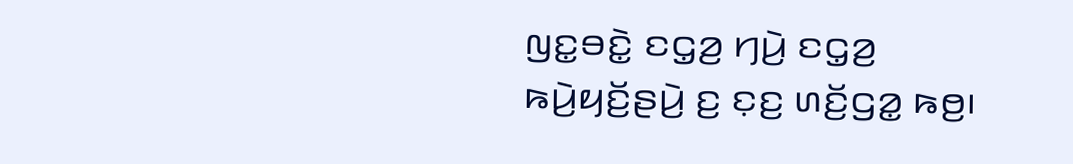ꤜꤢ꤭ꤋꤢꤧ꤭ ꤢꤞ꤫ꤤ꤬ ꤚꤣꤧ꤬ ꤢꤞ꤫ꤤ꤬ ꤒꤣꤧ꤬ꤟꤢꤩ꤬ꤔꤣꤧ꤬ ꤢ꤬ ꤢ꤫ꤢ꤬ ꤛꤢꤩ꤬ꤞꤤ꤭ ꤒꤥ꤬꤯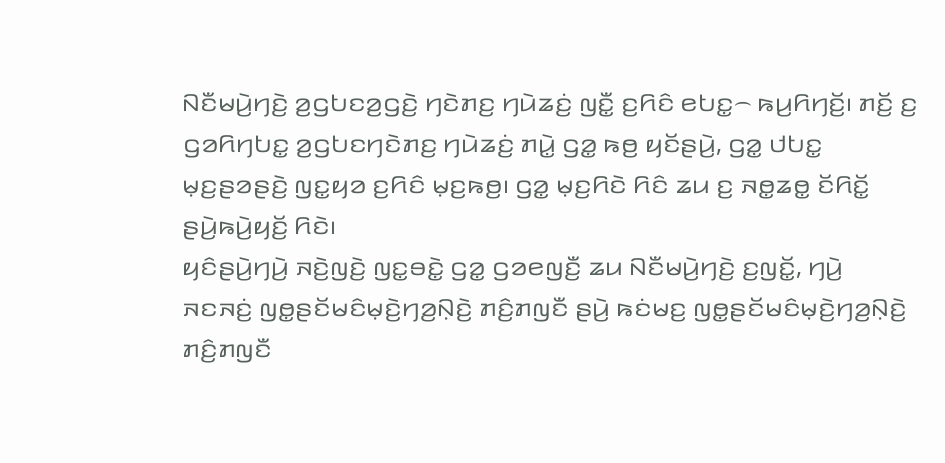ꤡꤢꤪꤗꤣꤧ꤬ꤚꤢꤧ꤬ ꤤ꤬ꤞꤝꤢꤤ꤬ꤞꤢꤧ꤬ ꤚꤢꤧꤊꤢ꤬ ꤚꤣꤧꤘꤢꤦ꤬ ꤜꤢꤪ꤭ ꤢ꤬ꤖꤢꤨ ꤕꤝꤢ꤭꤮ ꤒꤣ꤬ꤖꤚꤢꤩ꤬꤯ ꤊꤢꤩ꤬ ꤢ꤬ ꤞꤤꤖꤚꤝꤢ꤭ ꤤ꤬ꤞꤝꤢꤚꤢꤧꤊꤢ꤬ ꤚꤣꤧꤘꤢꤦ꤬ ꤊꤣꤧ꤭ ꤞꤤ꤭ ꤒꤥ꤬ ꤟꤢꤩꤔꤣꤧ꤬, ꤞꤤ꤭ ꤓꤝꤢ꤭ ꤗ꤫ꤢ꤬ꤔꤤꤔꤢꤧ꤬ ꤜꤢ꤭ꤟꤤ ꤢ꤬ꤖꤢꤨ ꤗ꤫ꤢ꤬ꤒꤥ꤬꤯ ꤞꤤ꤭ ꤗ꤫ꤢ꤬ꤖꤢꤧ ꤖꤢꤨ ꤘꤣ ꤢ꤬ ꤏꤥ꤭ꤘꤥ꤭ ꤢꤩꤖꤢꤩ꤭ ꤔꤣꤧ꤬ꤒꤣꤧ꤬ꤟꤢꤩ꤬ ꤖꤢꤧ꤯
ꤟꤢꤨꤔꤣꤧ꤬ꤚꤣꤧ꤬ ꤏꤢꤧ꤬ꤜꤢꤧ꤬ ꤜꤢ꤭ꤋꤢꤧ꤭ ꤞꤤ꤭ ꤞꤤꤕꤜꤢꤪ꤬ ꤘꤣ ꤡꤢꤪꤗꤣꤧ꤬ꤚꤢꤧ꤬ ꤢ꤬ꤜꤢꤩ꤭, ꤚꤣꤧ꤬ ꤏꤢꤏꤢꤦ꤬ ꤜꤥ꤭ꤔꤢꤩꤗꤢꤨꤗ꤫ꤢꤧ꤬ꤚꤤ꤬ꤡ꤫ꤢꤧ꤬ ꤊꤢꤨ꤬ꤊꤜꤢꤪ ꤔꤣꤧ꤬ ꤒꤢꤦꤗꤢ꤬ ꤜꤥ꤭ꤔꤢꤩꤗꤢꤨꤗ꤫ꤢꤧ꤬ꤚꤤ꤬ꤡ꤫ꤢꤧ꤬ ꤊꤢꤨ꤬ꤊꤜꤢꤪ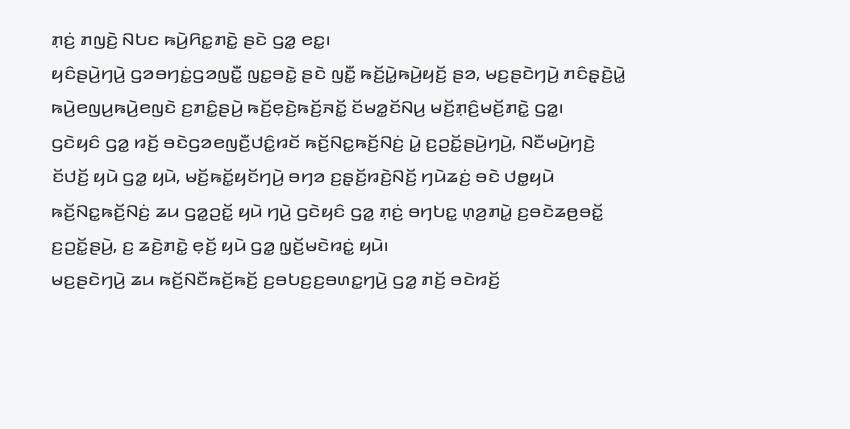ꤊ꤫ꤢꤦ꤬ ꤊꤜꤢꤧ꤬ ꤡꤝꤢ ꤒꤣꤧ꤬ꤖꤢ꤭ꤊꤢꤧ꤭ ꤔꤢꤧ ꤞꤤ꤭ ꤕꤢ꤭꤯
ꤟꤢꤨꤔꤣꤧ꤬ꤚꤣꤧ꤬ ꤞꤤꤋꤚꤢꤦ꤭ꤞꤤꤜꤢꤪ꤭ ꤜꤢ꤭ꤋꤢꤧ꤭ ꤔꤢꤧ ꤜꤢꤪ꤭ ꤒꤢꤩ꤬ꤣꤧ꤭ꤒꤣꤧ꤬ꤟꤢꤩ꤬ ꤔꤤ, ꤗꤢ꤬ꤔꤢꤧꤚꤣꤧ꤬ ꤊꤢꤨꤔ꤫ꤢꤧ꤬ꤣꤧ꤭ ꤒꤣꤧ꤬ꤕꤜꤣ꤬ꤒꤣꤧ꤬ꤕꤜꤢꤧ ꤢ꤬ꤊꤢꤨ꤭ꤔꤣꤧ꤬ ꤒꤢꤩ꤬ꤕ꤫ꤢꤧ꤬ꤒꤢꤩ꤬ꤏꤢꤩ꤭ ꤢꤩꤗꤤ꤭ꤢꤩꤡꤣ꤬ ꤗꤢꤩ꤬ꤊ꤫ꤢꤨ꤬ꤗꤢꤩ꤬ꤊꤢꤧ꤭ ꤞꤤ꤭꤯
ꤞꤢꤧꤟꤢꤨ ꤞꤤ꤭ ꤙꤢꤩ꤬ ꤋꤢꤧꤞꤤꤕꤜꤢꤪ꤬ꤓꤢꤨ꤭ꤙꤢꤩ ꤒꤢꤩ꤬ꤡꤢ꤭ꤒꤢꤩ꤬ꤡꤢꤦ꤬ ꤣꤧ꤭ ꤢ꤬ꤑꤢꤩ꤭ꤔꤣꤧ꤬ꤚꤣꤧ꤬, ꤡꤢꤪꤗꤣꤧ꤬ꤚꤢꤧ꤬ ꤢꤩꤓꤢꤩ꤬ ꤟꤣꤧ ꤞꤤ꤭ ꤟꤣꤧ, ꤗꤢꤩ꤬ꤒꤢꤩ꤭ꤟꤢꤩꤚꤣꤧ꤬ ꤋꤚꤤ ꤢ꤬ꤔ꤫ꤢꤩ꤬ꤙꤢꤧ꤬ꤡꤢꤩ꤬ ꤚꤣꤧꤘꤢꤦ꤬ ꤋꤢꤧ ꤓꤥ꤭ꤟꤣꤧ ꤒꤢꤩ꤬ꤡꤢ꤭ꤒꤢꤩ꤬ꤡꤢꤦ꤬ ꤘꤣ ꤞꤤ꤭ꤑꤢꤩ꤭ ꤟꤣꤧ ꤚꤣꤧ꤬ ꤞꤢꤧꤟꤢꤨ ꤞꤤ꤭ ꤊ꤫ꤢꤦ꤬ ꤋꤚꤝꤢ꤭ ꤛ꤫ꤤ꤬ꤊꤣꤧ꤭ ꤢ꤬ꤋꤢꤧꤘꤥ꤬ꤋꤢꤩ꤭ ꤢ꤬ꤑꤢꤩ꤭ꤔꤣꤧ꤬, ꤢ꤬ ꤘꤢꤧ꤬ꤊꤢꤧ꤭ ꤕ꤫ꤢꤩ꤬ ꤟꤣꤧ ꤞꤤ꤭ ꤜ꤫ꤢꤩ꤬ꤗꤢꤧꤙꤢꤦ꤭ ꤟꤣꤧ꤯
ꤗꤢ꤬ꤔꤢꤧꤚꤣꤧ꤬ ꤘꤣ ꤒꤢꤩ꤬ꤡꤢꤪꤒꤢꤩ꤬ꤒꤢꤩ꤬ ꤢ꤬ꤋꤝꤢ꤬ꤢ꤬ꤋꤛꤢ꤭ꤚꤣꤧ꤬ ꤞꤤ꤭ ꤊꤢꤩ꤬ ꤋꤢꤧꤙꤢꤩ꤬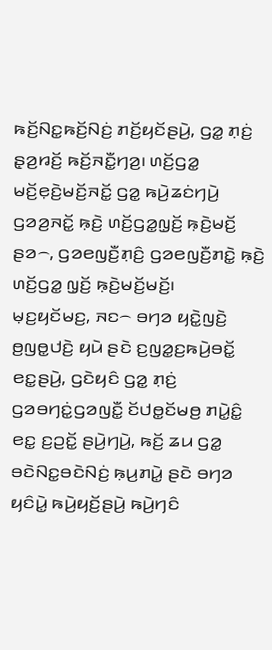ꤒꤢꤩ꤬ꤡꤢ꤭ꤒꤢꤩ꤬ꤡꤢꤦ꤬ ꤊꤢꤩ꤬ꤟꤢꤩꤔꤣꤧ꤬, ꤞꤤ꤭ ꤊ꤫ꤢꤦ꤬ ꤔ꤫ꤤ꤬ꤙꤢꤩ꤬ ꤒꤢꤩ꤬ꤏꤢꤪ꤭ꤚꤤ꤬꤯ ꤛꤢꤩ꤬ꤞꤤ꤭ ꤗꤢꤩ꤬ꤕ꤫ꤢꤧ꤬ꤗꤢꤩ꤬ꤏꤢꤩ꤭ ꤞꤤ꤭ ꤒꤣꤧ꤬ꤘꤢꤦꤚꤣꤧ꤬ ꤞꤤꤤ꤬ꤏꤢꤩ꤭ ꤒ꤫ꤢꤧ꤬ ꤛꤢꤩ꤬ꤞꤤ꤭ꤜ꤫ꤢꤩ꤬ ꤒ꤫ꤢꤧ꤬ꤗꤢꤩ꤬ ꤔꤤ꤮, ꤞꤤꤕꤜꤢꤪ꤬ꤊ꤫ꤢꤨ꤬ ꤞꤤꤕꤜꤢꤪ꤬ꤊꤢꤧ꤭ ꤒ꤫ꤢꤧ꤬ ꤛꤢꤩ꤬ꤞꤤ꤭ ꤜ꤫ꤢꤩ꤬ ꤒ꤫ꤢꤧ꤬ꤗꤢꤩ꤬ꤗꤢꤩ꤬꤯
ꤗ꤫ꤢ꤬ꤟꤢꤩꤗꤢ꤬, ꤏꤢ꤮ ꤋꤚꤤ ꤟꤢꤧ꤭ꤜꤢꤧ꤬ ꤥ꤬ꤜꤥ꤭ꤓꤢꤧ꤬ ꤟꤣꤧ ꤔꤢꤧ ꤢ꤬ꤜꤤ꤭ꤢ꤬ꤒꤣꤧ꤬ꤋꤢꤩ꤭ ꤕꤢ꤭ꤔꤣꤧ꤬, ꤞꤢꤧꤟꤢꤨ ꤞꤤ꤭ ꤊ꤫ꤢꤦ꤬ ꤞꤤꤋꤚꤢꤦ꤭ꤞꤤꤜꤢꤪ꤭ ꤢꤩꤓꤥ꤭ꤢꤩꤗꤥ꤬ ꤊꤣꤧ꤭ꤢꤨ꤭ ꤕꤢ꤭ ꤢ꤬ꤑꤢꤩ꤭ ꤔꤣꤧ꤬ꤚꤣꤧ꤬, ꤒꤢꤩ꤬ ꤘꤣ ꤞꤤ꤭ ꤋꤢꤧꤡꤢ꤭ꤋꤢꤧꤡꤢꤦ꤬ ꤒ꤫ꤣ꤬ꤊꤣꤧ꤭ ꤔꤢꤧ ꤋꤚꤤ ꤟꤢꤨꤣꤧ꤭ ꤒꤣꤧ꤬ꤟꤢꤩ꤬ꤔꤣꤧ꤬ ꤒꤣꤧ꤬ꤚꤢꤨ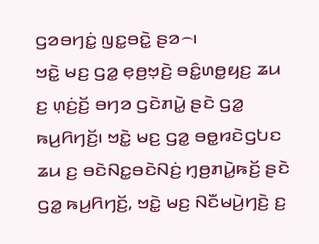ꤞꤤꤋꤚꤢꤦ꤭ ꤜꤢ꤭ꤋꤢꤧ꤭ ꤔꤤ꤮꤯
ꤠꤢꤧ꤭ ꤗꤢ꤬ ꤞꤤ꤭ ꤕ꤫ꤥ꤬ꤠ꤫ꤢꤧ꤬ ꤋꤢꤨ꤭ꤛꤥ꤭ꤟꤢ꤬ ꤘꤣ ꤢ꤬ ꤛ꤫ꤢꤦ꤬ꤢꤩ꤬ ꤋꤚꤤ ꤞꤢꤧꤊꤣꤧ꤭ ꤔꤢꤧ ꤞꤤ꤭ ꤒꤣ꤬ꤖꤚꤢꤩ꤬꤯ ꤠꤢꤧ꤭ ꤗꤢ꤬ ꤞꤤ꤭ ꤋꤥ꤭ꤙꤢꤧꤞꤝꤢ ꤘꤣ ꤢ꤬ ꤋꤢꤧꤡꤢ꤭ꤋꤢꤧꤡꤢꤦ꤬ ꤚ꤫ꤥ꤬ꤊꤣꤧ꤭ꤒꤢꤩ꤬ ꤔꤢꤧ ꤞꤤ꤭ ꤒꤣ꤬ꤖꤚꤢꤩ꤬, ꤠꤢꤧ꤭ ꤗꤢ꤬ ꤡꤢꤪꤗꤣꤧ꤬ꤚꤢꤧ꤬ ꤢ꤬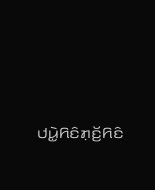ꤓꤣꤧ꤭ꤖꤢꤨꤊ꤫ꤢꤩ꤬ꤖꤢꤨ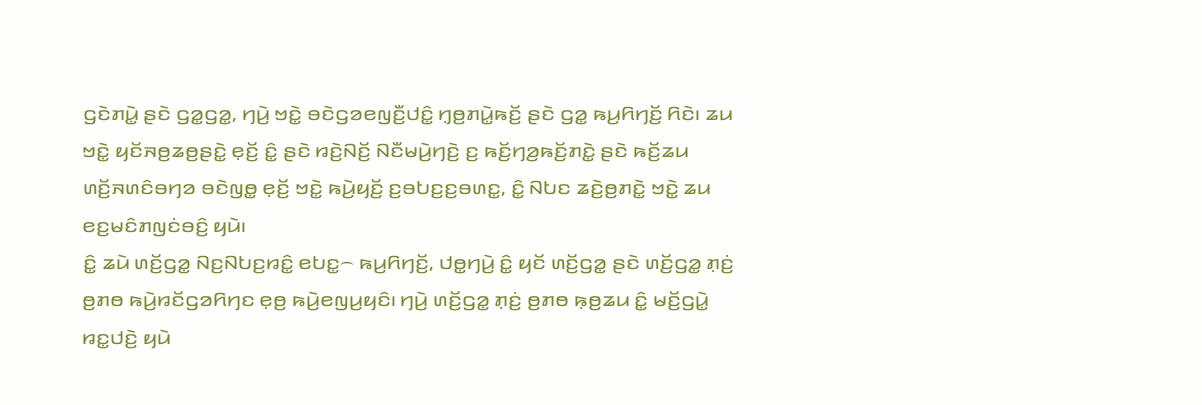ꤞꤢꤧꤊꤣꤧ꤭ ꤔꤢꤧ ꤞꤤ꤭ꤞꤤ꤭, ꤚꤣꤧ꤬ ꤠꤢꤧ꤭ ꤋꤢꤧꤞꤤꤕꤜꤢꤪ꤬ꤓꤢꤨ꤭ ꤚ꤫ꤥ꤬ꤊꤣꤧ꤭ꤒꤢꤩ꤬ ꤔꤢꤧ ꤞꤤ꤭ ꤒꤣ꤬ꤖꤚꤢꤩ꤬ ꤖꤢꤧ꤯ ꤘꤣ ꤠꤢꤧ꤭ ꤟꤢꤩꤏꤥ꤬ꤘꤥ꤬ꤔꤢꤧ꤭ ꤕ꤫ꤢꤩ꤬ ꤢꤨ꤭ ꤔꤢꤧ ꤙꤢꤧ꤬ꤡꤢꤩ꤬ ꤡꤢꤪꤗꤣꤧ꤬ꤚꤢꤧ꤬ ꤢ꤬ ꤒꤢꤩ꤬ꤚꤤ꤬ꤒꤢꤩ꤬ꤊꤢꤧ꤭ ꤔꤢꤧ ꤒꤢꤩ꤬ꤘꤣ ꤛꤢꤩ꤬ꤏꤛꤢꤨꤋꤚꤤ ꤋꤢꤧꤜꤥ꤭ ꤕ꤫ꤢꤩ꤬ ꤠꤢꤧ꤭ ꤒꤣꤧ꤬ꤟꤢꤩ꤬ ꤢ꤬ꤋꤝꤢ꤬ꤢ꤬ꤋꤛꤢ꤭, ꤢꤨ꤭ ꤡꤝꤢ ꤘꤢꤧ꤬ꤥ꤬ꤊꤢꤧ꤭ ꤠꤢꤧ꤭ ꤘꤣ ꤕꤢ꤬ꤗꤢꤨꤊꤜꤢꤦꤋꤢꤨ꤬ ꤟꤣꤧ꤯
ꤢꤨ꤭ ꤘꤣꤧ ꤛꤢꤩ꤬ꤞꤤ꤭ ꤡꤢ꤬ꤡꤝꤢ꤬ꤙꤢꤨ꤭ ꤕꤝꤢ꤭꤮ ꤒꤣ꤬ꤖꤚꤢꤩ꤬, ꤓꤥ꤭ꤚꤣꤧ꤬ ꤢꤨ꤭ ꤟꤢꤩ ꤛꤢꤩ꤬ꤞꤤ꤭ ꤔꤢꤧ ꤛꤢꤩ꤬ꤞꤤ꤭ ꤊ꤫ꤢꤦ꤬ ꤥ꤬ꤊꤥ ꤒꤣꤧ꤬ꤙꤢꤩꤞꤤꤖꤚꤢ ꤕ꤫ꤥ꤬ ꤒꤣꤧ꤬ꤕꤜꤣ꤬ꤟꤢꤨ꤯ ꤚꤣꤧ꤬ ꤛꤢꤩ꤬ꤞꤤ꤭ ꤊ꤫ꤢꤦ꤬ ꤥ꤬ꤊꤥ ꤒ꤫ꤥ꤬ꤘꤣ ꤢꤨ꤭ ꤗꤢꤩ꤬ꤞꤣꤧ꤭ ꤙꤢ꤭ꤓꤢꤧ꤬ ꤟꤣꤧ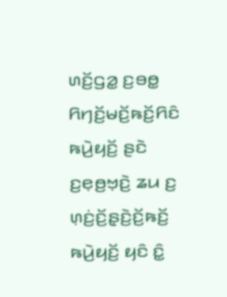ꤛꤢꤩ꤬ꤞꤤ꤭ ꤢ꤬ꤋꤥ꤭ ꤖꤚꤢꤩ꤬ꤗꤢꤩ꤬ꤒꤢꤩ꤬ꤖꤢꤨ ꤒꤣꤧ꤬ꤟꤢꤩ꤬ ꤔꤢꤧ ꤢ꤬ꤕ꤫ꤥ꤬ꤠ꤫ꤢꤧ꤬ ꤘꤣ ꤢ꤬ ꤛ꤫ꤢꤦ꤬ꤢꤩ꤬ꤔ꤫ꤢꤧ꤬ꤢꤩ꤬ꤒꤢꤩ꤬ ꤒꤣꤧ꤬ꤟꤢꤩ꤬ ꤟꤢꤨ ꤢꤨ꤭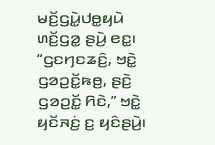ꤗꤢꤩ꤬ꤞꤣꤧ꤭ꤓꤥ꤭ꤟꤣꤧ ꤛꤢꤩ꤬ꤞꤤ꤭ ꤔꤣꤧ꤬ ꤕꤢ꤭꤯
“ꤞꤢꤚꤢꤘꤢꤨ꤬, ꤠꤢꤧ꤭ ꤞꤤꤑꤢꤩ꤭ꤒꤥ꤬, ꤔꤢꤧ꤬ ꤞꤤꤑꤢꤩ꤭ ꤖꤢꤧ,” ꤠꤢꤧ꤭ ꤟꤢꤩꤏꤢꤦ꤬ ꤢ꤬ ꤟꤢꤨꤔꤣꤧ꤬꤯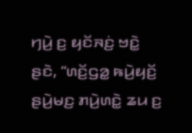ꤚꤣꤧ꤬ ꤢ꤬ ꤟꤢꤩꤏꤢꤦ꤬ ꤠꤢꤧ꤭ ꤔꤢꤧ, “ꤛꤢꤩ꤬ꤞꤤ꤭ ꤒꤣꤧ꤬ꤟꤢꤩ꤬ ꤔꤣꤧ꤬ꤗꤢ꤬ ꤊꤣꤧ꤬ꤛꤢꤧ꤭ ꤘꤣ ꤢ꤬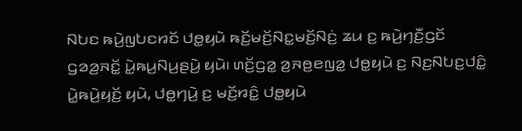ꤡꤝꤢ ꤒꤣꤧ꤬ꤜꤝꤢꤙꤢꤩ ꤓꤥ꤭ꤟꤣꤧ ꤒꤢꤩ꤬ꤗꤢꤩ꤬ꤡꤢ꤭ꤗꤢꤩ꤬ꤡꤢꤦ꤬ ꤘꤣ ꤢ꤬ ꤒꤣꤧ꤬ꤚꤢꤪ꤬ꤞꤢꤩ ꤞꤤꤤ꤬ꤏꤢꤩ꤭ ꤣꤧ꤭ꤒꤣ꤬ꤡꤣ꤬ꤔꤣꤧ꤬ ꤟꤣꤧ꤯ ꤛꤢꤩ꤬ꤞꤤ꤭ ꤤ꤬ꤏꤥ꤬ꤕꤜꤤ꤭ ꤓꤥ꤭ꤟꤣꤧ ꤢ꤬ ꤡꤢ꤬ꤡꤝꤢ꤬ꤓꤢꤨ꤭ ꤣꤧ꤭ꤒꤣꤧ꤬ꤟꤢꤩ꤬ ꤟꤣꤧ, ꤓꤥ꤭ꤚꤣꤧ꤬ ꤢ꤬ ꤗꤢꤩ꤬ꤙꤢꤨ꤭ ꤓꤥ꤭ꤟꤣꤧ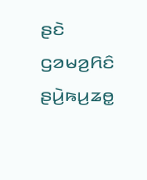ꤔꤢꤧ ꤞꤤꤗꤤ꤬ꤖꤢꤨ ꤔꤣꤧ꤬ꤒꤣ꤬ꤘꤥ꤭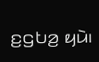ꤢ꤬ꤞꤝꤤ꤬ ꤟꤣꤧ꤯